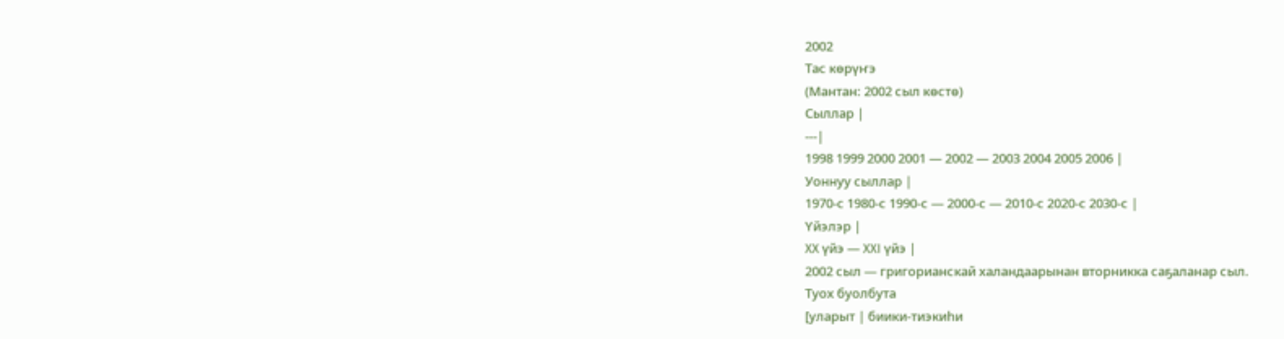2002
Тас көрүҥэ
(Мантан: 2002 сыл көстө)
Сыллар |
---|
1998 1999 2000 2001 — 2002 — 2003 2004 2005 2006 |
Уоннуу сыллар |
1970-с 1980-с 1990-с — 2000-с — 2010-с 2020-с 2030-с |
Үйэлэр |
XX үйэ — XXI үйэ |
2002 сыл — григорианскай халандаарынан вторникка саҕаланар сыл.
Туох буолбута
[уларыт | биики-тиэкиһи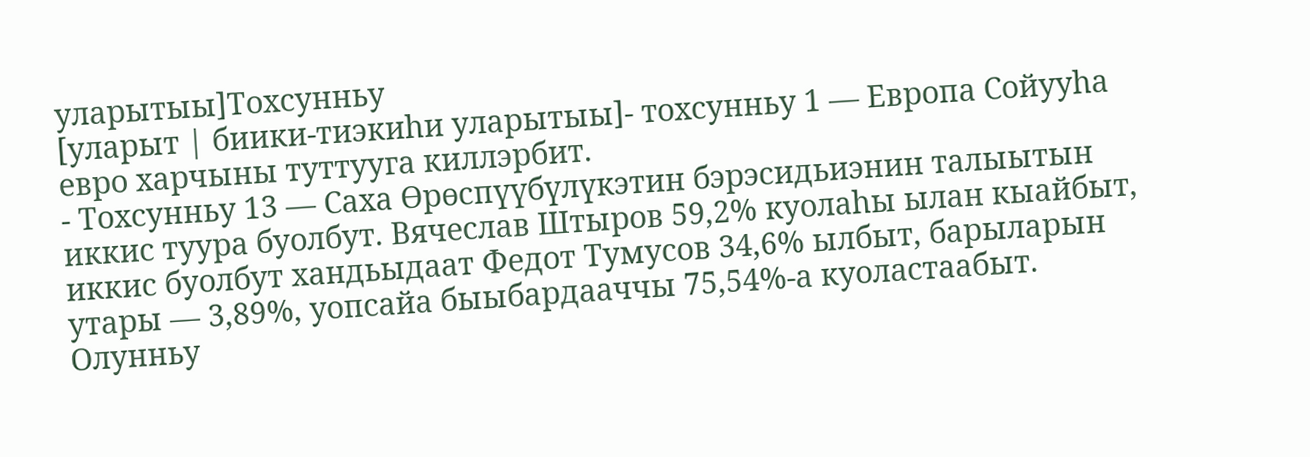уларытыы]Тохсунньу
[уларыт | биики-тиэкиһи уларытыы]- тохсунньу 1 — Европа Сойууһа евро харчыны туттууга киллэрбит.
- Тохсунньу 13 — Саха Өрөспүүбүлүкэтин бэрэсидьиэнин талыытын иккис туура буолбут. Вячеслав Штыров 59,2% куолаhы ылан кыайбыт, иккис буолбут хандьыдаат Федот Тумусов 34,6% ылбыт, барыларын утары — 3,89%, уопсайа быыбардааччы 75,54%-а куоластаабыт.
Олунньу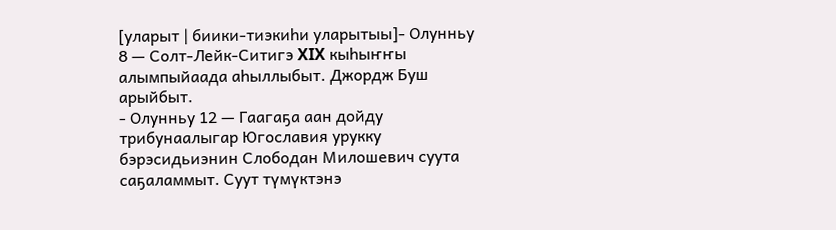[уларыт | биики-тиэкиһи уларытыы]- Олунньу 8 — Солт-Лейк-Ситигэ XIX кыһыҥҥы алымпыйаада аһыллыбыт. Джордж Буш арыйбыт.
- Олунньу 12 — Гаагаҕа аан дойду трибунаалыгар Югославия урукку бэрэсидьиэнин Слободан Милошевич суута саҕаламмыт. Суут түмүктэнэ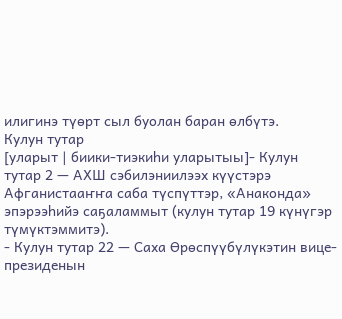илигинэ түөрт сыл буолан баран өлбүтэ.
Кулун тутар
[уларыт | биики-тиэкиһи уларытыы]- Кулун тутар 2 — АХШ сэбилэниилээх күүстэрэ Афганистааҥҥа саба түспүттэр, «Анаконда» эпэрээһийэ саҕаламмыт (кулун тутар 19 күнүгэр түмүктэммитэ).
- Кулун тутар 22 — Саха Өрөспүүбүлүкэтин вице-президенын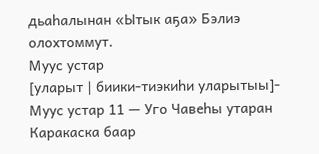дьаһалынан «Ытык аҕа» Бэлиэ олохтоммут.
Муус устар
[уларыт | биики-тиэкиһи уларытыы]- Муус устар 11 — Уго Чавеһы утаран Каракаска баар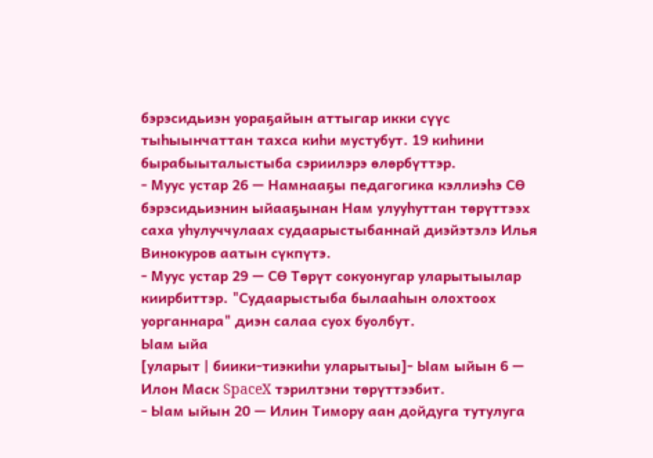бэрэсидьиэн уораҕайын аттыгар икки сүүс тыһыынчаттан тахса киһи мустубут. 19 киһини бырабыыталыстыба сэриилэрэ өлөрбүттэр.
- Муус устар 26 — Намнааҕы педагогика кэллиэһэ СӨ бэрэсидьиэнин ыйааҕынан Нам улууһуттан төрүттээх саха уһулуччулаах судаарыстыбаннай диэйэтэлэ Илья Винокуров аатын сүкпүтэ.
- Муус устар 29 — СӨ Төрүт сокуонугар уларытыылар киирбиттэр. "Судаарыстыба былааһын олохтоох уорганнара" диэн салаа суох буолбут.
Ыам ыйа
[уларыт | биики-тиэкиһи уларытыы]- Ыам ыйын 6 — Илон Маск SpaceX тэрилтэни төрүттээбит.
- Ыам ыйын 20 — Илин Тимору аан дойдуга тутулуга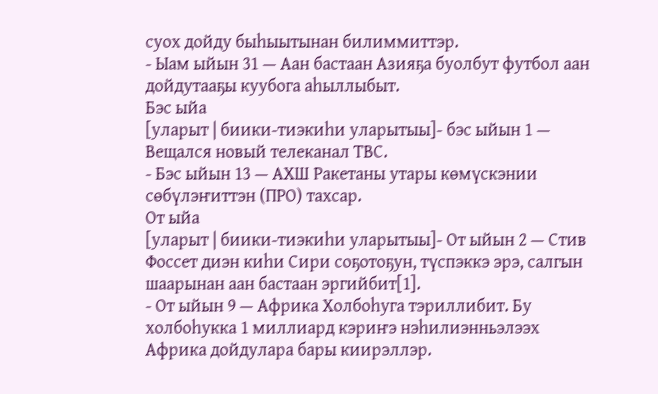суох дойду быһыытынан билиммиттэр.
- Ыам ыйын 31 — Аан бастаан Азияҕа буолбут футбол аан дойдутааҕы куубога аһыллыбыт.
Бэс ыйа
[уларыт | биики-тиэкиһи уларытыы]- бэс ыйын 1 — Вещался новый телеканал ТВС.
- Бэс ыйын 13 — АХШ Ракетаны утары көмүскэнии сөбүлэҥиттэн (ПРО) тахсар.
От ыйа
[уларыт | биики-тиэкиһи уларытыы]- От ыйын 2 — Стив Фоссет диэн киһи Сири соҕотоҕун, түспэккэ эрэ, салгын шаарынан аан бастаан эргийбит[1].
- От ыйын 9 — Африка Холбоhуга тэриллибит. Бу холбоһукка 1 миллиард кэриҥэ нэһилиэнньэлээх Африка дойдулара бары киирэллэр.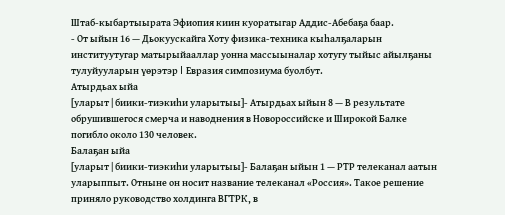Штаб-кыбартыырата Эфиопия киин куоратыгар Аддис-Абебаҕа баар.
- От ыйын 16 — Дьокуускайга Хоту физика-техника кыһалҕаларын институутугар матырыйааллар уонна массыыналар хотугу тыйыс айылҕаны тулуйууларын үөрэтэр I Евразия симпозиума буолбут.
Атырдьах ыйа
[уларыт | биики-тиэкиһи уларытыы]- Атырдьах ыйын 8 — В результате обрушившегося смерча и наводнения в Новороссийске и Широкой Балке погибло около 130 человек.
Балаҕан ыйа
[уларыт | биики-тиэкиһи уларытыы]- Балаҕан ыйын 1 — РТР телеканал аатын уларыппыт. Отныне он носит название телеканал «Россия». Такое решение приняло руководство холдинга ВГТРК, в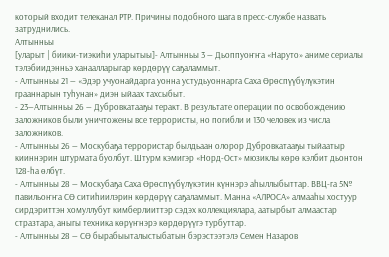который входит телеканал РТР. Причины подобного шага в пресс-службе назвать затруднились.
Алтынньы
[уларыт | биики-тиэкиһи уларытыы]- Алтынньы 3 — Дьоппуоҥҥа «Наруто» аниме сериалы тэлэбиидэнньэ ханаалларыгар көрдөрүү саҕаламмыт.
- Алтынньы 21 — «Эдэр учуонайдарга уонна устудьуоннарга Саха Өрөспүүбүлүкэтин грааннарын туһунан» диэн ыйаах тахсыбыт.
- 23—Алтынньы 26 — Дубровкатааҕы теракт. В результате операции по освобождению заложников были уничтожены все террористы, но погибли и 130 человек из числа заложников.
- Алтынньы 26 — Москубаҕа террористар былдьаан олорор Дубровкатааҕы тыйаатыр кииннэрин штурмата буолбут. Штурм кэмигэр «Норд-Ост» мюзиклы көрө кэлбит дьонтон 128-һа өлбүт.
- Алтынньы 28 — Москубаҕа Саха Өрөспүүбүлүкэтин күннэрэ аһыллыбыттар. ВВЦ-га 5№ павильоҥҥа СӨ ситиһиилэрин көрдөрүү саҕаламмыт. Манна «АЛРОСА» алмааһы хостуур сирдэриттэн хомуллубут кимберлииттэр сэдэх коллекциялара, аатырбыт алмаастар стразтара, аныгы техника көрүҥнэрэ көрдөрүүгэ турбуттар.
- Алтынньы 28 — СӨ бырабыыталыстыбатын бэрэстээтэлэ Семен Назаров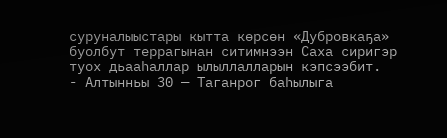суруналыыстары кытта көрсөн «Дубровкаҕа» буолбут террагынан ситимнээн Саха сиригэр туох дьааһаллар ылыллалларын кэпсээбит.
- Алтынньы 30 — Таганрог баһылыга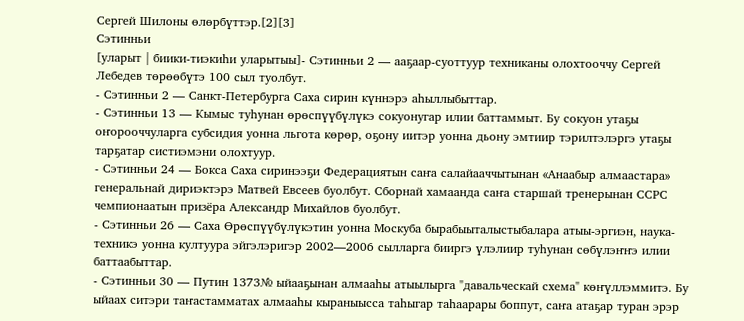Сергей Шилоны өлөрбүттэр.[2][3]
Сэтинньи
[уларыт | биики-тиэкиһи уларытыы]- Сэтинньи 2 — ааҕаар-суоттуур техниканы олохтооччу Сергей Лебедев төрөөбүтэ 100 сыл туолбут.
- Сэтинньи 2 — Санкт-Петербурга Саха сирин күннэрэ аһыллыбыттар.
- Сэтинньи 13 — Кымыс туһунан өрөспүүбүлүкэ сокуонугар илии баттаммыт. Бу сокуон утаҕы оҥорооччуларга субсидия уонна льгота көрөр, оҕону иитэр уонна дьону эмтиир тэрилтэлэргэ утаҕы тарҕатар систиэмэни олохтуур.
- Сэтинньи 24 — Бокса Саха сиринээҕи Федерациятын саҥа салайааччытынан «Анаабыр алмаастара» генеральнай дириэктэрэ Матвей Евсеев буолбут. Сборнай хамаанда саҥа старшай тренерынан ССРС чемпионаатын призёра Александр Михайлов буолбут.
- Сэтинньи 26 — Саха Өрөспүүбүлүкэтин уонна Москуба бырабыыталыстыбалара атыы-эргиэн, наука-техникэ уонна култуура эйгэлэригэр 2002—2006 сылларга бииргэ үлэлиир туһунан сөбүлэҥҥэ илии баттаабыттар.
- Сэтинньи 30 — Путин 1373№ ыйааҕынан алмааһы атыылырга "давальческай схема" көҥүллэммитэ. Бу ыйаах ситэри таҥастамматах алмааһы кыраныысса таһыгар таһаарары боппут, саҥа атаҕар туран эрэр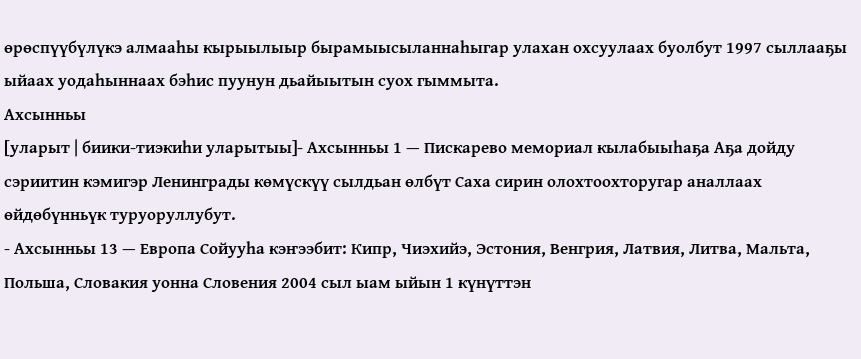өрөспүүбүлүкэ алмааһы кырыылыыр бырамыысыланнаһыгар улахан охсуулаах буолбут 1997 сыллааҕы ыйаах уодаһыннаах бэһис пуунун дьайыытын суох гыммыта.
Ахсынньы
[уларыт | биики-тиэкиһи уларытыы]- Ахсынньы 1 — Пискарево мемориал кылабыыһаҕа Аҕа дойду сэриитин кэмигэр Ленинграды көмүскүү сылдьан өлбүт Саха сирин олохтоохторугар аналлаах өйдөбүнньүк туруоруллубут.
- Ахсынньы 13 — Европа Сойууһа кэҥээбит: Кипр, Чиэхийэ, Эстония, Венгрия, Латвия, Литва, Мальта, Польша, Словакия уонна Словения 2004 сыл ыам ыйын 1 күнүттэн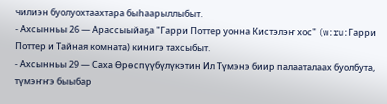чилиэн буолуохтаахтара быһаарыллыбыт.
- Ахсынньы 26 — Арассыыйаҕа "Гарри Поттер уонна Кистэлэҥ хос" (w:ru:Гарри Поттер и Тайная комната) кинигэ тахсыбыт.
- Ахсынньы 29 — Саха Өрөспүүбүлүкэтин Ил Түмэнэ биир палааталаах буолбута, түмэҥҥэ быыбар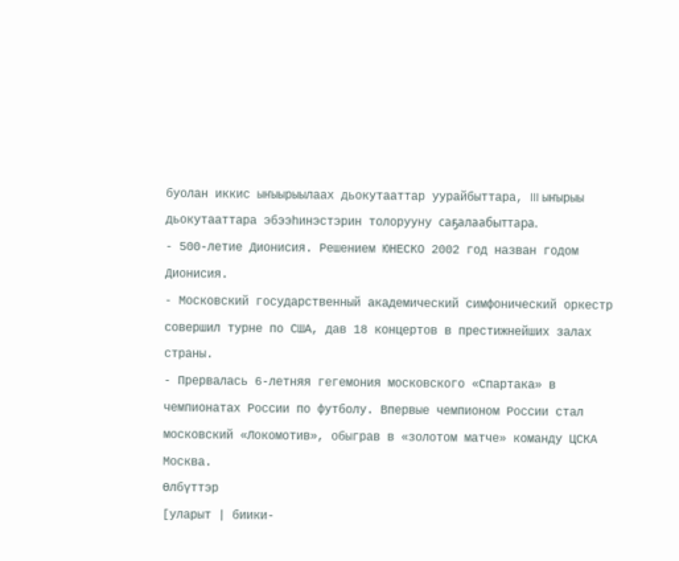буолан иккис ыҥыырыылаах дьокутааттар уурайбыттара, III ыҥырыы дьокутааттара эбээһинэстэрин толорууну саҕалаабыттара.
- 500-летие Дионисия. Решением ЮНЕСКО 2002 год назван годом Дионисия.
- Московский государственный академический симфонический оркестр совершил турне по США, дав 18 концертов в престижнейших залах страны.
- Прервалась 6-летняя гегемония московского «Спартака» в чемпионатах России по футболу. Впервые чемпионом России стал московский «Локомотив», обыграв в «золотом матче» команду ЦСКА Москва.
Өлбүттэр
[уларыт | биики-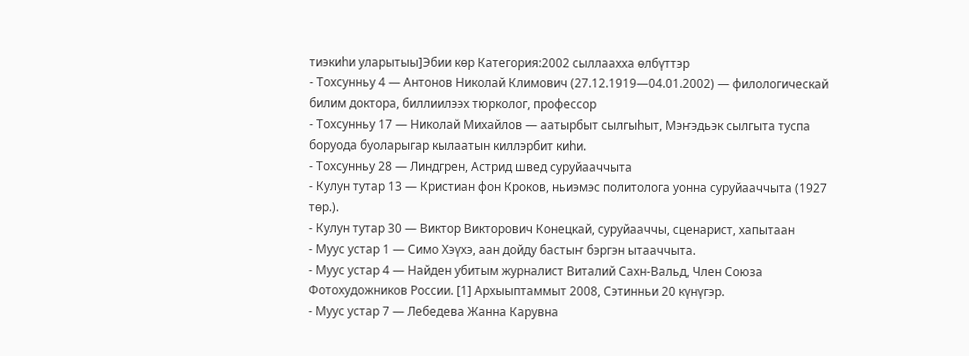тиэкиһи уларытыы]Эбии көр Категория:2002 сыллаахха өлбүттэр
- Тохсунньу 4 — Антонов Николай Климович (27.12.1919—04.01.2002) — филологическай билим доктора, биллиилээх тюрколог, профессор
- Тохсунньу 17 — Николай Михайлов — аатырбыт сылгыһыт, Мэҥэдьэк сылгыта туспа боруода буоларыгар кылаатын киллэрбит киһи.
- Тохсунньу 28 — Линдгрен, Астрид швед суруйааччыта
- Кулун тутар 13 — Кристиан фон Кроков, ньиэмэс политолога уонна суруйааччыта (1927 төр.).
- Кулун тутар 30 — Виктор Викторович Конецкай, суруйааччы, сценарист, хапытаан
- Муус устар 1 — Симо Хэүхэ, аан дойду бастыҥ бэргэн ытааччыта.
- Муус устар 4 — Найден убитым журналист Виталий Сахн-Вальд, Член Союза Фотохудожников России. [1] Архыыптаммыт 2008, Сэтинньи 20 күнүгэр.
- Муус устар 7 — Лебедева Жанна Карувна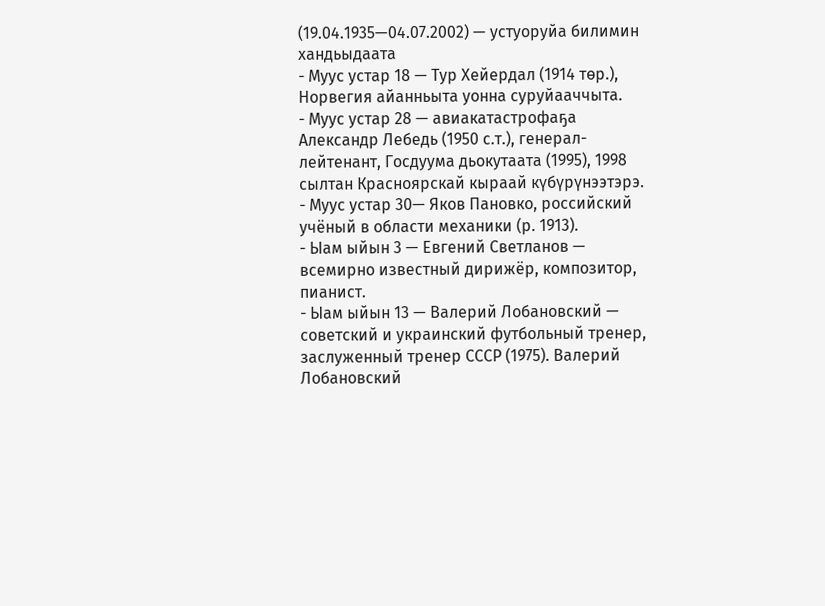(19.04.1935—04.07.2002) — устуоруйа билимин хандьыдаата
- Муус устар 18 — Тур Хейердал (1914 төр.), Норвегия айанньыта уонна суруйааччыта.
- Муус устар 28 — авиакатастрофаҕа Александр Лебедь (1950 с.т.), генерал-лейтенант, Госдуума дьокутаата (1995), 1998 сылтан Красноярскай кыраай күбүрүнээтэрэ.
- Муус устар 30— Яков Пановко, российский учёный в области механики (р. 1913).
- Ыам ыйын 3 — Евгений Светланов — всемирно известный дирижёр, композитор, пианист.
- Ыам ыйын 13 — Валерий Лобановский — советский и украинский футбольный тренер, заслуженный тренер СССР (1975). Валерий Лобановский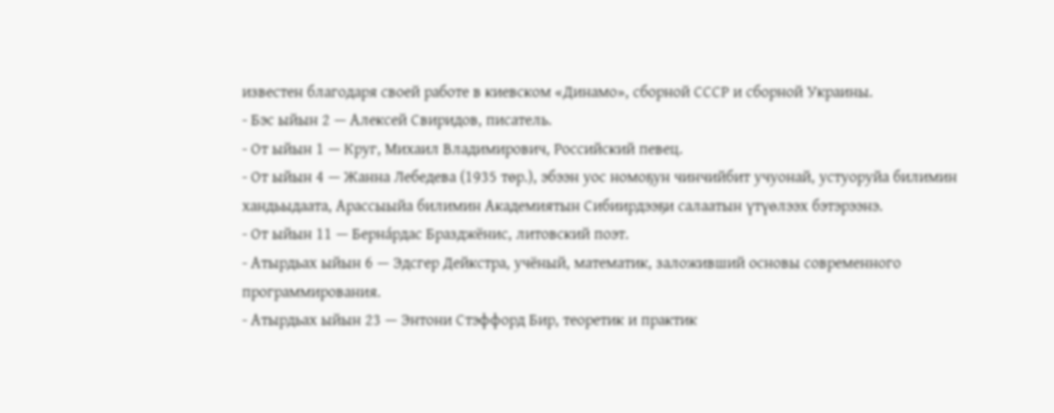известен благодаря своей работе в киевском «Динамо», сборной СССР и сборной Украины.
- Бэс ыйын 2 — Алексей Свиридов, писатель.
- От ыйын 1 — Круг, Михаил Владимирович, Российский певец.
- От ыйын 4 — Жанна Лебедева (1935 төр.), эбээн уос номоҕун чинчийбит учуонай, устуоруйа билимин хандьыдаата, Арассыыйа билимин Академиятын Сибиирдээҕи салаатын үтүөлээх бэтэрээнэ.
- От ыйын 11 — Берна́рдас Бразджёнис, литовский поэт.
- Атырдьах ыйын 6 — Эдсгер Дейкстра, учёный, математик, заложивший основы современного программирования.
- Атырдьах ыйын 23 — Энтони Стэффорд Бир, теоретик и практик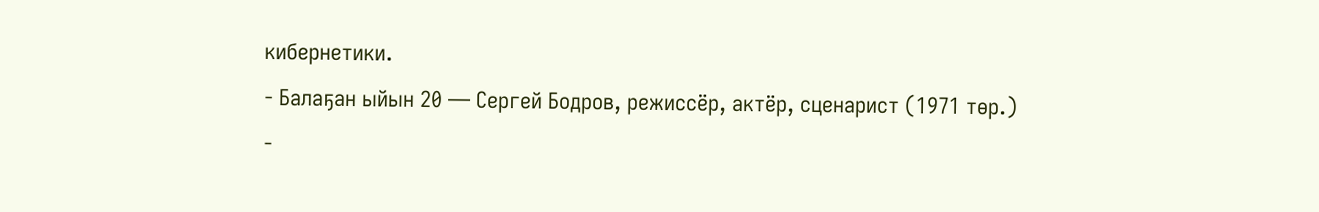кибернетики.
- Балаҕан ыйын 20 — Сергей Бодров, режиссёр, актёр, сценарист (1971 төр.)
-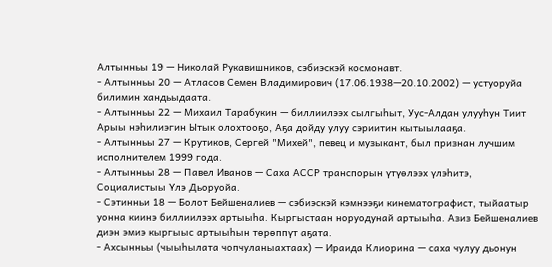Алтынньы 19 — Николай Рукавишников, сэбиэскэй космонавт.
- Алтынньы 20 — Атласов Семен Владимирович (17.06.1938—20.10.2002) — устуоруйа билимин хандьыдаата.
- Алтынньы 22 — Михаил Тарабукин — биллиилээх сылгыһыт, Уус-Алдан улууһун Тиит Арыы нэһилиэгин Ытык олохтооҕо, Аҕа дойду улуу сэриитин кытыылааҕа.
- Алтынньы 27 — Крутиков, Сергей "Михей", певец и музыкант, был признан лучшим исполнителем 1999 года.
- Алтынньы 28 — Павел Иванов — Саха АССР транспорын үтүөлээх үлэһитэ, Социалистыы Үлэ Дьоруойа.
- Сэтинньи 18 — Болот Бейшеналиев — сэбиэскэй кэмнээҕи кинематографист, тыйаатыр уонна киинэ биллиилээх артыыһа. Кыргыстаан норуодунай артыыһа. Азиз Бейшеналиев диэн эмиэ кыргыыс артыыһын төрөппүт аҕата.
- Ахсынньы (чыыһылата чопчуланыахтаах) — Ираида Клиорина — саха чулуу дьонун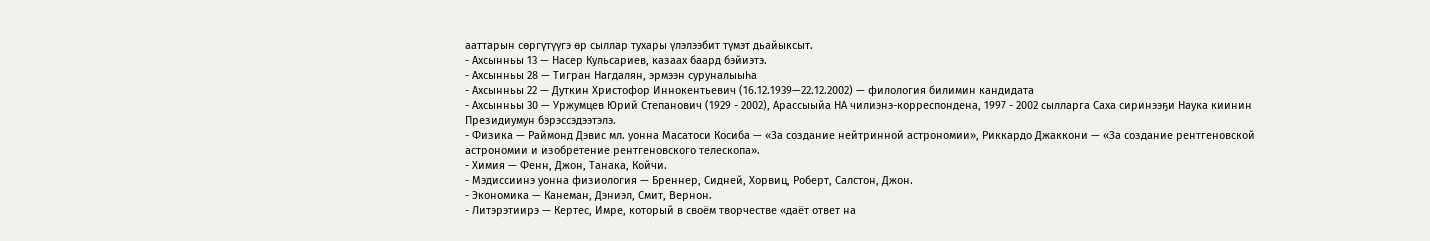ааттарын сөргүтүүгэ өр сыллар тухары үлэлээбит түмэт дьайыксыт.
- Ахсынньы 13 — Насер Кульсариев, казаах баард бэйиэтэ.
- Ахсынньы 28 — Тигран Нагдалян, эрмээн суруналыыһа
- Ахсынньы 22 — Дуткин Христофор Иннокентьевич (16.12.1939—22.12.2002) — филология билимин кандидата
- Ахсынньы 30 — Уржумцев Юрий Степанович (1929 - 2002), Арассыыйа НА чилиэнэ-корреспондена, 1997 - 2002 сылларга Саха сиринээҕи Наука киинин Президиумун бэрэссэдээтэлэ.
- Физика — Раймонд Дэвис мл. уонна Масатоси Косиба — «За создание нейтринной астрономии», Риккардо Джаккони — «За создание рентгеновской астрономии и изобретение рентгеновского телескопа».
- Химия — Фенн, Джон, Танака, Койчи.
- Мэдиссиинэ уонна физиология — Бреннер, Сидней, Хорвиц, Роберт, Салстон, Джон.
- Экономика — Канеман, Дэниэл, Смит, Вернон.
- Литэрэтиирэ — Кертес, Имре, который в своём творчестве «даёт ответ на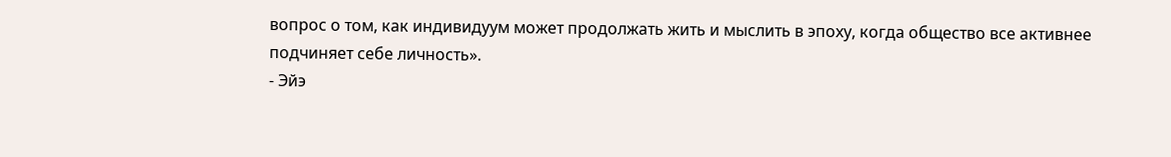вопрос о том, как индивидуум может продолжать жить и мыслить в эпоху, когда общество все активнее подчиняет себе личность».
- Эйэ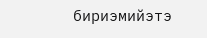бириэмийэтэ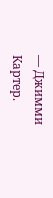— Джимми Картер.